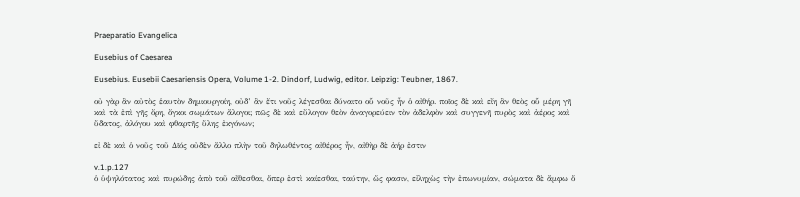Praeparatio Evangelica

Eusebius of Caesarea

Eusebius. Eusebii Caesariensis Opera, Volume 1-2. Dindorf, Ludwig, editor. Leipzig: Teubner, 1867.

οὐ γὰρ ἂν αὐτὸς ἑαυτὸν δημιουργοίη, οὐδ’ ἂν ἔτι νοῦς λέγεσθαι δύναιτο οὗ νοῦς ἦν ὁ αἰθήρ. ποῖος δὲ καὶ εἴη ἂν θεὸς οὗ μέρη γῆ καὶ τὰ ἐπὶ γῆς ὄρη, ὄγκοι σωμάτων ἄλογοι; πῶς δὲ καὶ εὔλογον θεὸν ἀναγορεύειν τὸν ἀδελφὸν καὶ συγγενῆ πυρὸς καὶ ἀέρος καὶ ὕδατος, ἀλόγου καὶ φθαρτῆς ὕλης ἐκγόνων;

εἰ δὲ καὶ ὁ νοῦς τοῦ Δῖός οὐδὲν ἄλλο πλὴν τοῦ δηλωθέντος αἰθέρος ἦν, αἰθὴρ δὲ ἀήρ ἐστιν

v.1.p.127
ὁ ὑψηλότατος καὶ πυρώδης ἀπὸ τοῦ αἴθεσθαι, ὅπερ ἐστὶ καίεσθαι, ταύτην, ὥς φασιν, εἰληχὼς τὴν ἐπωνυμίαν, σώματα δὲ ἄμφω ὅ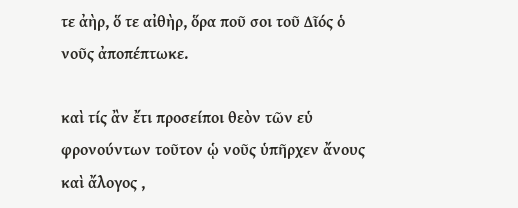τε ἀὴρ, ὅ τε αἰθὴρ, ὅρα ποῦ σοι τοῦ Δῖός ὁ νοῦς ἀποπέπτωκε.

καὶ τίς ἂν ἔτι προσείποι θεὸν τῶν εὑ φρονούντων τοῦτον ᾡ νοῦς ὑπῆρχεν ἄνους καὶ ἄλογος ,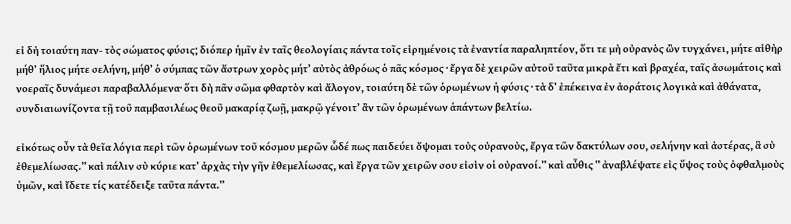εἰ δὴ τοιαύτη παν- τὸς σώματος φύσις; διόπερ ἡμῖν ἐν ταῖς θεολογίαις πάντα τοῖς εἰρημένοις τὰ ἐναντία παραληπτέον, ὅτι τε μὴ οὐρανὸς ὢν τυγχάνει, μήτε αἰθὴρ μήθ’ ἥλιος μήτε σελήνη, μήθ’ ὁ σύμπας τῶν ἄστρων χορὸς μήτ’ αὐτὸς ἀθρόως ὁ πᾶς κόσμος · ἔργα δὲ χειρῶν αὐτοῦ ταῦτα μικρὰ ἔτι καὶ βραχέα, ταῖς ἀσωμάτοις καὶ νοεραῖς δυνάμεσι παραβαλλόμενα· ὅτι δὴ πᾶν σῶμα φθαρτὸν καὶ ἄλογον, τοιαύτη δὲ τῶν ὁρωμένων ἡ φύσις · τὰ δ’ ἐπέκεινα ἐν ἀοράτοις λογικὰ καὶ ἀθάνατα, συνδιαιωνίζοντα τῇ τοῦ παμβασιλέως θεοῦ μακαρίᾳ ζωῇ, μακρῷ γένοιτ’ ἂν τῶν ὁρωμένων ἁπάντων βελτίω.

εἰκότως οὖν τὰ θεῖα λόγια περὶ τῶν ὁρωμένων τοῦ κόσμου μερῶν ὧδέ πως παιδεύει ὄψομαι τοὺς οὐρανοὺς, ἔργα τῶν δακτύλων σου, σελήνην καὶ ἀστέρας, ἃ σὺ ἐθεμελίωσας.” καὶ πάλιν σὺ κύριε κατ’ ἀρχὰς τὴν γῆν ἐθεμελίωσας, καὶ ἔργα τῶν χειρῶν σου εἰσὶν οἱ οὐρανοί.” καὶ αὖθις ‟ ἀναβλέψατε εἰς ὕψος τοὺς ὀφθαλμοὺς ὑμῶν, καὶ ἴδετε τίς κατέδειξε ταῦτα πάντα.”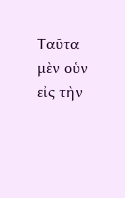Ταῦτα μὲν οὑν εἰς τὴν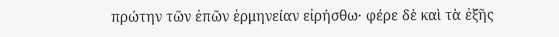πρώτην τῶν ἐπῶν ἑρμηνείαν εἰρήσθω· φέρε δὲ καὶ τὰ ἐξῆς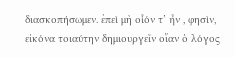διασκοπήσωμεν. ἐπεὶ μὴ οἷόν τ’ ἦν , φησὶν, εἰκόνα τοιαύτην δημιουργεῖν οἴαν ὁ λόγος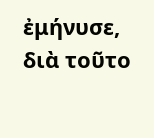ἐμήνυσε, διὰ τοῦτο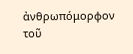ἀνθρωπόμορφον τοῦ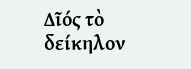Δῖός τὸ δείκηλον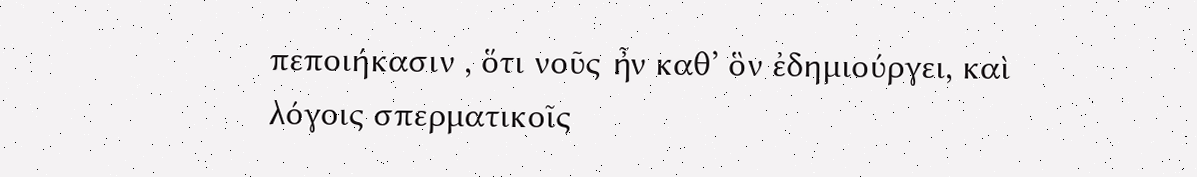πεποιήκασιν , ὅτι νοῦς ἦν καθ’ ὃν ἐδημιούργει, καὶ λόγοις σπερματικοῖς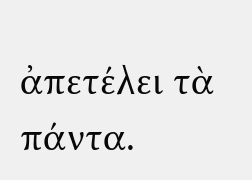ἀπετέλει τὰ πάντα.